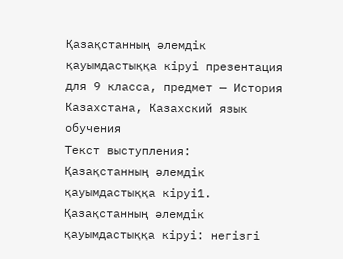Қазақстанның әлемдік қауымдастыққа кіруі презентация для 9 класса, предмет — История Казахстана, Казахский язык обучения
Текст выступления:
Қазақстанның әлемдік қауымдастыққа кіруі1. Қазақстанның әлемдік қауымдастыққа кіруі: негізгі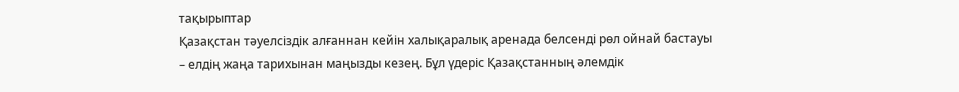тақырыптар
Қазақстан тәуелсіздік алғаннан кейін халықаралық аренада белсенді рөл ойнай бастауы – елдің жаңа тарихынан маңызды кезең. Бұл үдеріс Қазақстанның әлемдік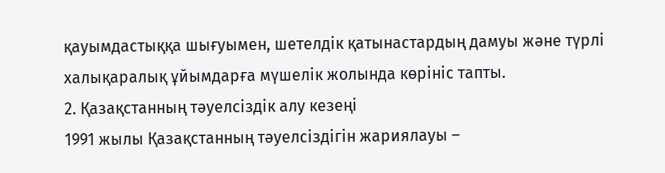қауымдастыққа шығуымен, шетелдік қатынастардың дамуы және түрлі халықаралық ұйымдарға мүшелік жолында көрініс тапты.
2. Қазақстанның тәуелсіздік алу кезеңі
1991 жылы Қазақстанның тәуелсіздігін жариялауы –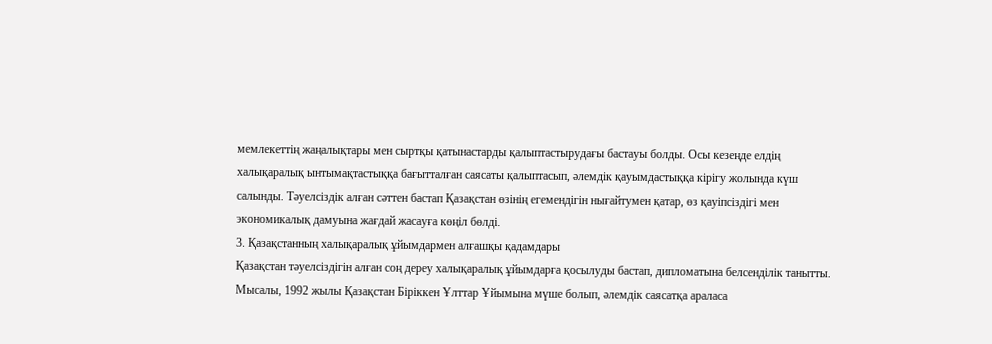мемлекеттің жаңалықтары мен сыртқы қатынастарды қалыптастырудағы бастауы болды. Осы кезеңде елдің халықаралық ынтымақтастыққа бағытталған саясаты қалыптасып, әлемдік қауымдастыққа кірігу жолында күш салынды. Тәуелсіздік алған сәттен бастап Қазақстан өзінің егемендігін нығайтумен қатар, өз қауіпсіздігі мен экономикалық дамуына жағдай жасауға көңіл бөлді.
3. Қазақстанның халықаралық ұйымдармен алғашқы қадамдары
Қазақстан тәуелсіздігін алған соң дереу халықаралық ұйымдарға қосылуды бастап, дипломатына белсенділік танытты. Мысалы, 1992 жылы Қазақстан Біріккен Ұлттар Ұйымына мүше болып, әлемдік саясатқа араласа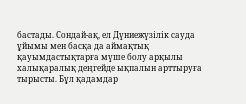бастады. Сондай-ақ, ел Дүниежүзілік сауда ұйымы мен басқа да аймақтық қауымдастықтарға мүше болу арқылы халықаралық деңгейде ықпалын арттыруға тырысты. Бұл қадамдар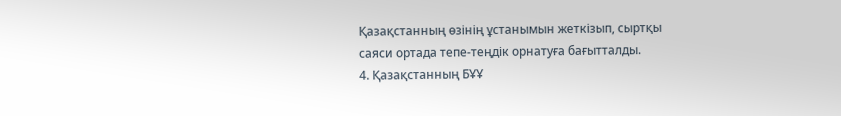Қазақстанның өзінің ұстанымын жеткізып, сыртқы саяси ортада тепе-теңдік орнатуға бағытталды.
4. Қазақстанның БҰҰ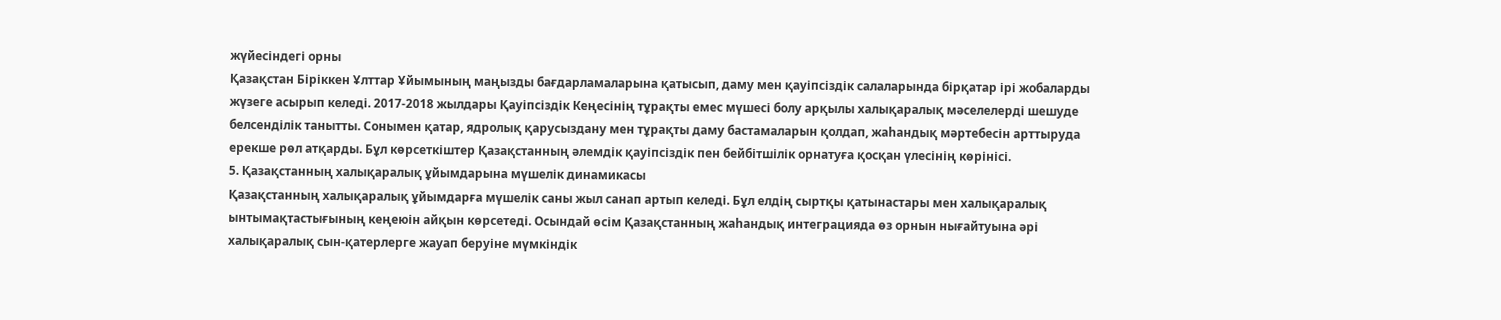жүйесіндегі орны
Қазақстан Біріккен Ұлттар Ұйымының маңызды бағдарламаларына қатысып, даму мен қауіпсіздік салаларында бірқатар ірі жобаларды жүзеге асырып келеді. 2017-2018 жылдары Қауіпсіздік Кеңесінің тұрақты емес мүшесі болу арқылы халықаралық мәселелерді шешуде белсенділік танытты. Сонымен қатар, ядролық қарусыздану мен тұрақты даму бастамаларын қолдап, жаһандық мәртебесін арттыруда ерекше рөл атқарды. Бұл көрсеткіштер Қазақстанның әлемдік қауіпсіздік пен бейбітшілік орнатуға қосқан үлесінің көрінісі.
5. Қазақстанның халықаралық ұйымдарына мүшелік динамикасы
Қазақстанның халықаралық ұйымдарға мүшелік саны жыл санап артып келеді. Бұл елдің сыртқы қатынастары мен халықаралық ынтымақтастығының кеңеюін айқын көрсетеді. Осындай өсім Қазақстанның жаһандық интеграцияда өз орнын нығайтуына әрі халықаралық сын-қатерлерге жауап беруіне мүмкіндік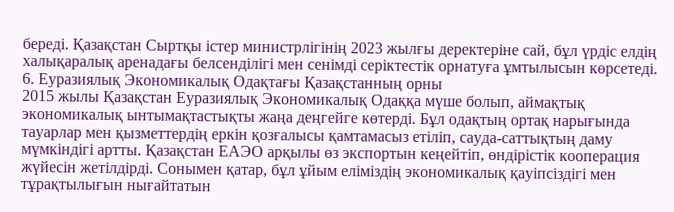береді. Қазақстан Сыртқы істер министрлігінің 2023 жылғы деректеріне сай, бұл үрдіс елдің халықаралық аренадағы белсенділігі мен сенімді серіктестік орнатуға ұмтылысын көрсетеді.
6. Еуразиялық Экономикалық Одақтағы Қазақстанның орны
2015 жылы Қазақстан Еуразиялық Экономикалық Одаққа мүше болып, аймақтық экономикалық ынтымақтастықты жаңа деңгейге көтерді. Бұл одақтың ортақ нарығында тауарлар мен қызметтердің еркін қозғалысы қамтамасыз етіліп, сауда-саттықтың даму мүмкіндігі артты. Қазақстан ЕАЭО арқылы өз экспортын кеңейтіп, өндірістік кооперация жүйесін жетілдірді. Сонымен қатар, бұл ұйым еліміздің экономикалық қауіпсіздігі мен тұрақтылығын нығайтатын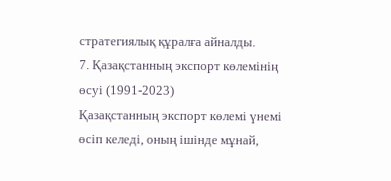стратегиялық құралға айналды.
7. Қазақстанның экспорт көлемінің өсуі (1991-2023)
Қазақстанның экспорт көлемі үнемі өсіп келеді, оның ішінде мұнай,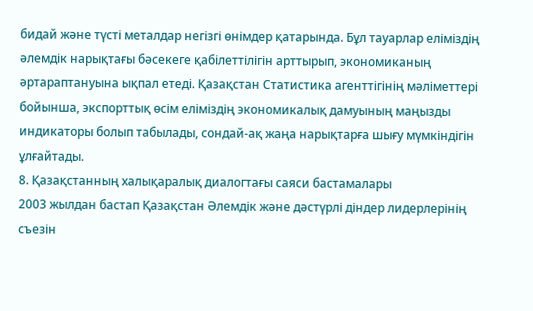бидай және түсті металдар негізгі өнімдер қатарында. Бұл тауарлар еліміздің әлемдік нарықтағы бәсекеге қабілеттілігін арттырып, экономиканың әртараптануына ықпал етеді. Қазақстан Статистика агенттігінің мәліметтері бойынша, экспорттық өсім еліміздің экономикалық дамуының маңызды индикаторы болып табылады, сондай-ақ жаңа нарықтарға шығу мүмкіндігін ұлғайтады.
8. Қазақстанның халықаралық диалогтағы саяси бастамалары
2003 жылдан бастап Қазақстан Әлемдік және дәстүрлі діндер лидерлерінің съезін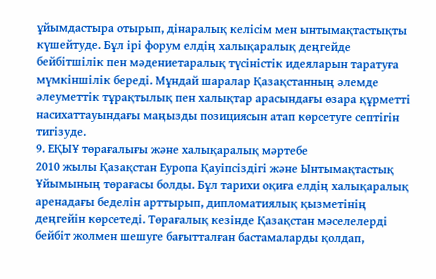ұйымдастыра отырып, дінаралық келісім мен ынтымақтастықты күшейтуде. Бұл ірі форум елдің халықаралық деңгейде бейбітшілік пен мәдениетаралық түсіністік идеяларын таратуға мүмкіншілік береді. Мұндай шаралар Қазақстанның әлемде әлеуметтік тұрақтылық пен халықтар арасындағы өзара құрметті насихаттауындағы маңызды позициясын атап көрсетуге септігін тигізуде.
9. ЕҚЫҰ төрағалығы және халықаралық мәртебе
2010 жылы Қазақстан Еуропа Қауіпсіздігі және Ынтымақтастық Ұйымының төрағасы болды. Бұл тарихи оқиға елдің халықаралық аренадағы беделін арттырып, дипломатиялық қызметінің деңгейін көрсетеді. Төрағалық кезінде Қазақстан мәселелерді бейбіт жолмен шешуге бағытталған бастамаларды қолдап,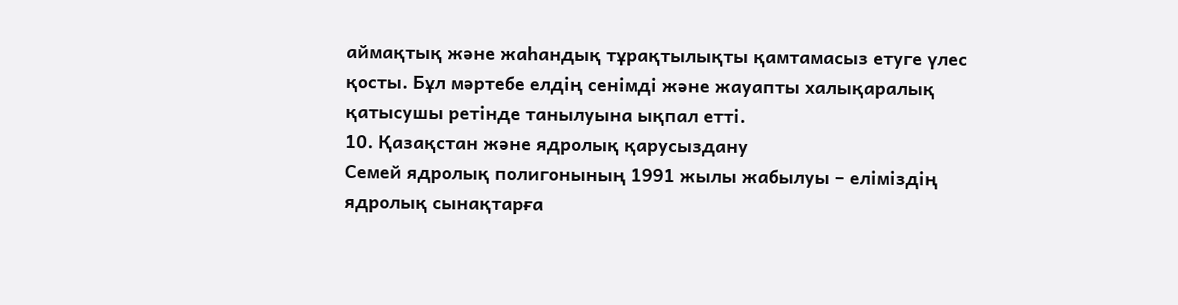аймақтық және жаһандық тұрақтылықты қамтамасыз етуге үлес қосты. Бұл мәртебе елдің сенімді және жауапты халықаралық қатысушы ретінде танылуына ықпал етті.
10. Қазақстан және ядролық қарусыздану
Семей ядролық полигонының 1991 жылы жабылуы – еліміздің ядролық сынақтарға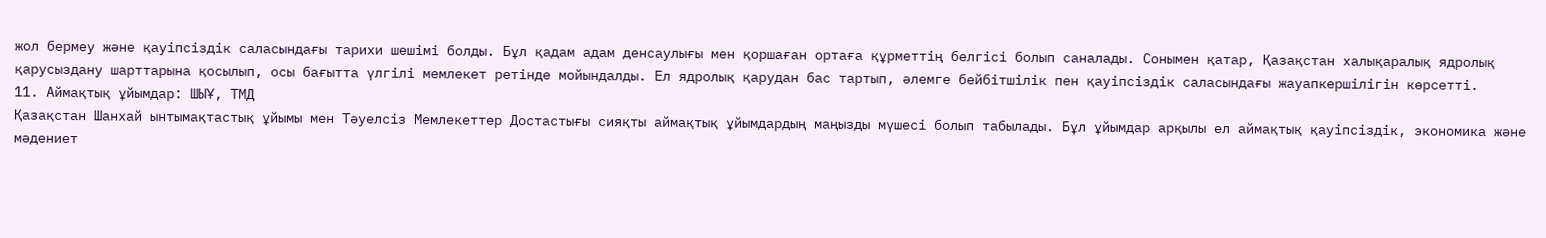жол бермеу және қауіпсіздік саласындағы тарихи шешімі болды. Бұл қадам адам денсаулығы мен қоршаған ортаға құрметтің белгісі болып саналады. Сонымен қатар, Қазақстан халықаралық ядролық қарусыздану шарттарына қосылып, осы бағытта үлгілі мемлекет ретінде мойындалды. Ел ядролық қарудан бас тартып, әлемге бейбітшілік пен қауіпсіздік саласындағы жауапкершілігін көрсетті.
11. Аймақтық ұйымдар: ШЫҰ, ТМД
Қазақстан Шанхай ынтымақтастық ұйымы мен Тәуелсіз Мемлекеттер Достастығы сияқты аймақтық ұйымдардың маңызды мүшесі болып табылады. Бұл ұйымдар арқылы ел аймақтық қауіпсіздік, экономика және мәдениет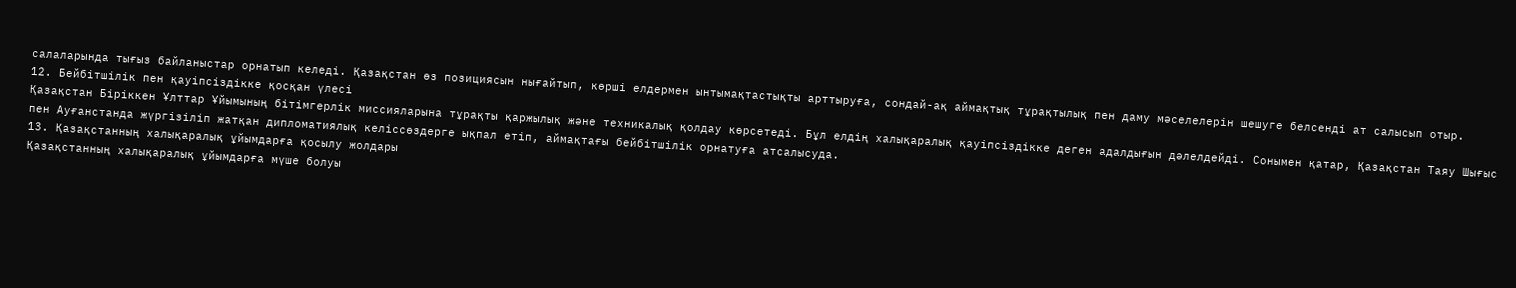салаларында тығыз байланыстар орнатып келеді. Қазақстан өз позициясын нығайтып, көрші елдермен ынтымақтастықты арттыруға, сондай-ақ аймақтық тұрақтылық пен даму мәселелерін шешуге белсенді ат салысып отыр.
12. Бейбітшілік пен қауіпсіздікке қосқан үлесі
Қазақстан Біріккен Ұлттар Ұйымының бітімгерлік миссияларына тұрақты қаржылық және техникалық қолдау көрсетеді. Бұл елдің халықаралық қауіпсіздікке деген адалдығын дәлелдейді. Сонымен қатар, Қазақстан Таяу Шығыс пен Ауғанстанда жүргізіліп жатқан дипломатиялық келіссөздерге ықпал етіп, аймақтағы бейбітшілік орнатуға атсалысуда.
13. Қазақстанның халықаралық ұйымдарға қосылу жолдары
Қазақстанның халықаралық ұйымдарға мүше болуы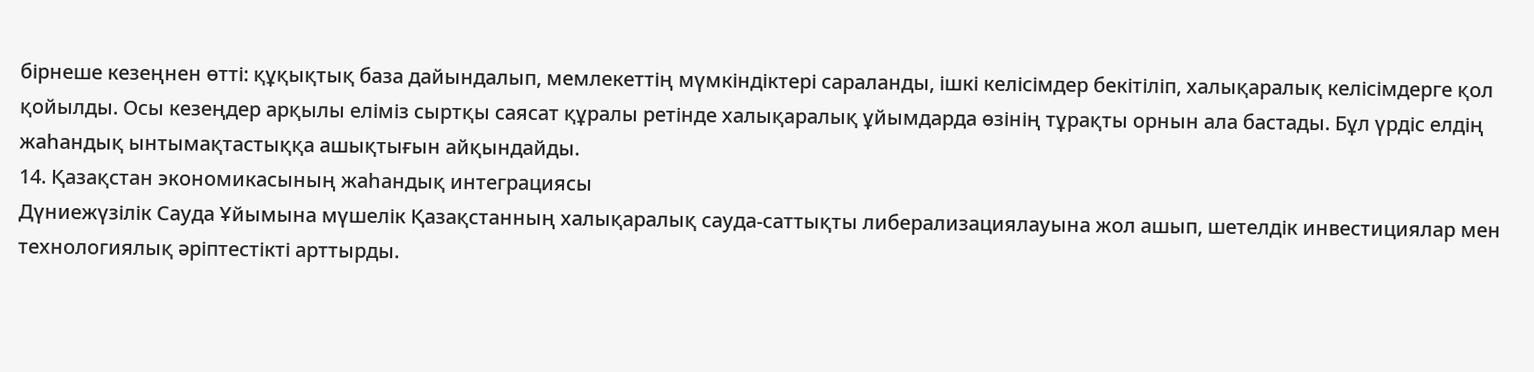бірнеше кезеңнен өтті: құқықтық база дайындалып, мемлекеттің мүмкіндіктері сараланды, ішкі келісімдер бекітіліп, халықаралық келісімдерге қол қойылды. Осы кезеңдер арқылы еліміз сыртқы саясат құралы ретінде халықаралық ұйымдарда өзінің тұрақты орнын ала бастады. Бұл үрдіс елдің жаһандық ынтымақтастыққа ашықтығын айқындайды.
14. Қазақстан экономикасының жаһандық интеграциясы
Дүниежүзілік Сауда Ұйымына мүшелік Қазақстанның халықаралық сауда-саттықты либерализациялауына жол ашып, шетелдік инвестициялар мен технологиялық әріптестікті арттырды.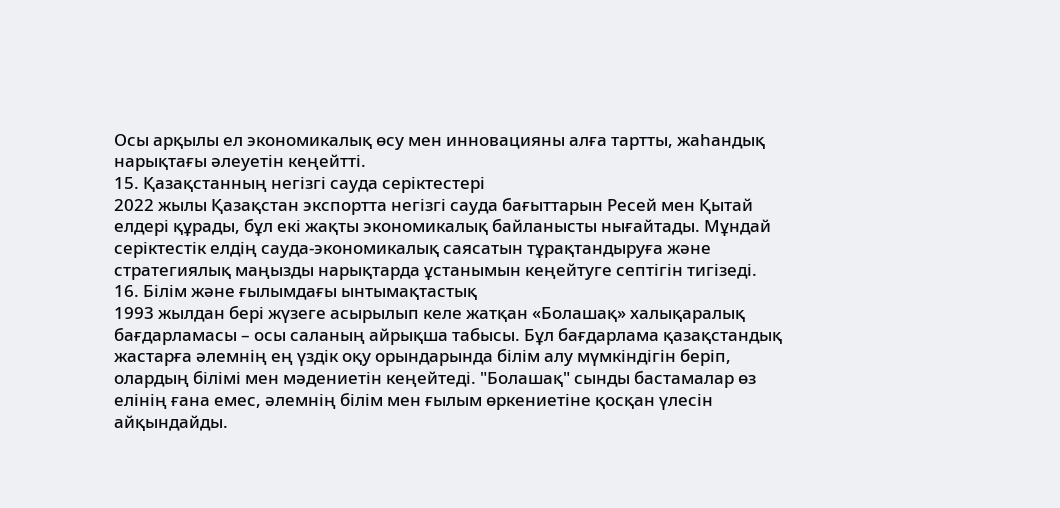Осы арқылы ел экономикалық өсу мен инновацияны алға тартты, жаһандық нарықтағы әлеуетін кеңейтті.
15. Қазақстанның негізгі сауда серіктестері
2022 жылы Қазақстан экспортта негізгі сауда бағыттарын Ресей мен Қытай елдері құрады, бұл екі жақты экономикалық байланысты нығайтады. Мұндай серіктестік елдің сауда-экономикалық саясатын тұрақтандыруға және стратегиялық маңызды нарықтарда ұстанымын кеңейтуге септігін тигізеді.
16. Білім және ғылымдағы ынтымақтастық
1993 жылдан бері жүзеге асырылып келе жатқан «Болашақ» халықаралық бағдарламасы – осы саланың айрықша табысы. Бұл бағдарлама қазақстандық жастарға әлемнің ең үздік оқу орындарында білім алу мүмкіндігін беріп, олардың білімі мен мәдениетін кеңейтеді. "Болашақ" сынды бастамалар өз елінің ғана емес, әлемнің білім мен ғылым өркениетіне қосқан үлесін айқындайды.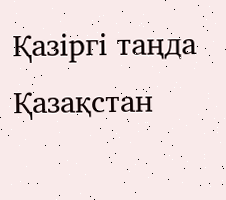Қазіргі таңда Қазақстан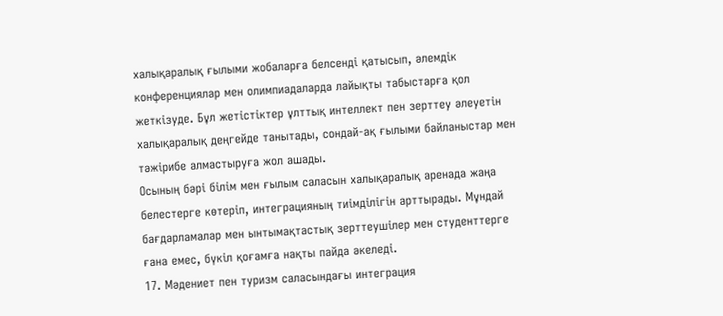халықаралық ғылыми жобаларға белсенді қатысып, әлемдік конференциялар мен олимпиадаларда лайықты табыстарға қол жеткізуде. Бұл жетістіктер ұлттық интеллект пен зерттеу әлеуетін халықаралық деңгейде танытады, сондай-ақ ғылыми байланыстар мен тәжірибе алмастыруға жол ашады.
Осының бәрі білім мен ғылым саласын халықаралық аренада жаңа белестерге көтеріп, интеграцияның тиімділігін арттырады. Мұндай бағдарламалар мен ынтымақтастық зерттеушілер мен студенттерге ғана емес, бүкіл қоғамға нақты пайда әкеледі.
17. Мәдениет пен туризм саласындағы интеграция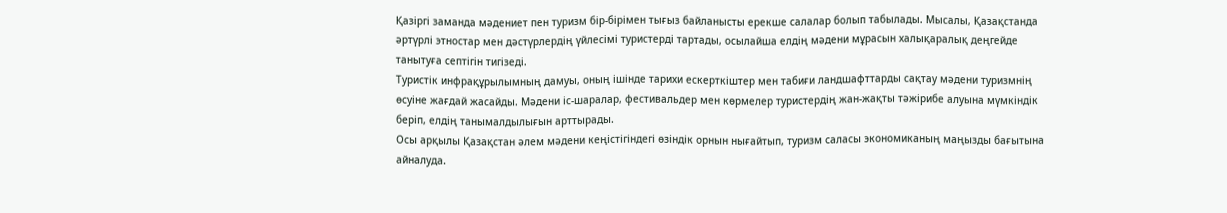Қазіргі заманда мәдениет пен туризм бір-бірімен тығыз байланысты ерекше салалар болып табылады. Мысалы, Қазақстанда әртүрлі этностар мен дәстүрлердің үйлесімі туристерді тартады, осылайша елдің мәдени мұрасын халықаралық деңгейде танытуға септігін тигізеді.
Туристік инфрақұрылымның дамуы, оның ішінде тарихи ескерткіштер мен табиғи ландшафттарды сақтау мәдени туризмнің өсуіне жағдай жасайды. Мәдени іс-шаралар, фестивальдер мен көрмелер туристердің жан-жақты тәжірибе алуына мүмкіндік беріп, елдің танымалдылығын арттырады.
Осы арқылы Қазақстан әлем мәдени кеңістігіндегі өзіндік орнын нығайтып, туризм саласы экономиканың маңызды бағытына айналуда.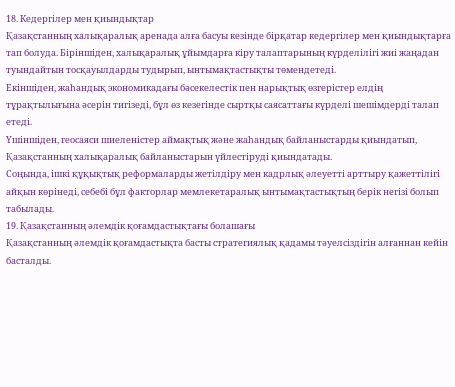18. Кедергілер мен қиындықтар
Қазақстанның халықаралық аренада алға басуы кезінде бірқатар кедергілер мен қиындықтарға тап болуда. Біріншіден, халықаралық ұйымдарға кіру талаптарының күрделілігі жиі жаңадан туындайтын тосқауылдарды тудырып, ынтымақтастықты төмендетеді.
Екіншіден, жаһандық экономикадағы бәсекелестік пен нарықтық өзгерістер елдің тұрақтылығына әсерін тигізеді, бұл өз кезегінде сыртқы саясаттағы күрделі шешімдерді талап етеді.
Үшіншіден, геосаяси шиеленістер аймақтық және жаһандық байланыстарды қиындатып, Қазақстанның халықаралық байланыстарын үйлестіруді қиындатады.
Соңында, ішкі құқықтық реформаларды жетілдіру мен кадрлық әлеуетті арттыру қажеттілігі айқын көрінеді, себебі бұл факторлар мемлекетаралық ынтымақтастықтың берік негізі болып табылады.
19. Қазақстанның әлемдік қоғамдастықтағы болашағы
Қазақстанның әлемдік қоғамдастықта басты стратегиялық қадамы тәуелсіздігін алғаннан кейін басталды.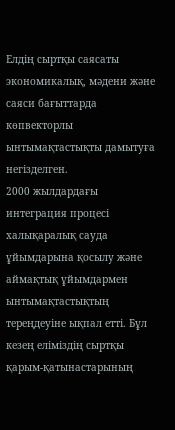Елдің сыртқы саясаты экономикалық, мәдени және саяси бағыттарда көпвекторлы ынтымақтастықты дамытуға негізделген.
2000 жылдардағы интеграция процесі халықаралық сауда ұйымдарына қосылу және аймақтық ұйымдармен ынтымақтастықтың тереңдеуіне ықпал етті. Бұл кезең еліміздің сыртқы қарым-қатынастарының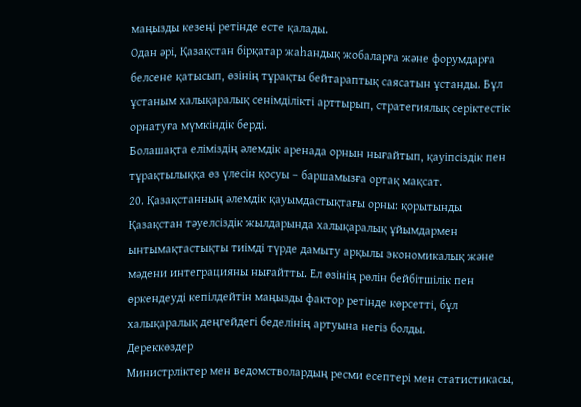маңызды кезеңі ретінде есте қалады.
Одан әрі, Қазақстан бірқатар жаһандық жобаларға және форумдарға белсене қатысып, өзінің тұрақты бейтараптық саясатын ұстанды. Бұл ұстаным халықаралық сенімділікті арттырып, стратегиялық серіктестік орнатуға мүмкіндік берді.
Болашақта еліміздің әлемдік аренада орнын нығайтып, қауіпсіздік пен тұрақтылыққа өз үлесін қосуы – баршамызға ортақ мақсат.
20. Қазақстанның әлемдік қауымдастықтағы орны: қорытынды
Қазақстан тәуелсіздік жылдарында халықаралық ұйымдармен ынтымақтастықты тиімді түрде дамыту арқылы экономикалық және мәдени интеграцияны нығайтты. Ел өзінің рөлін бейбітшілік пен өркендеуді кепілдейтін маңызды фактор ретінде көрсетті, бұл халықаралық деңгейдегі беделінің артуына негіз болды.
Дереккөздер
Министрліктер мен ведомстволардың ресми есептері мен статистикасы,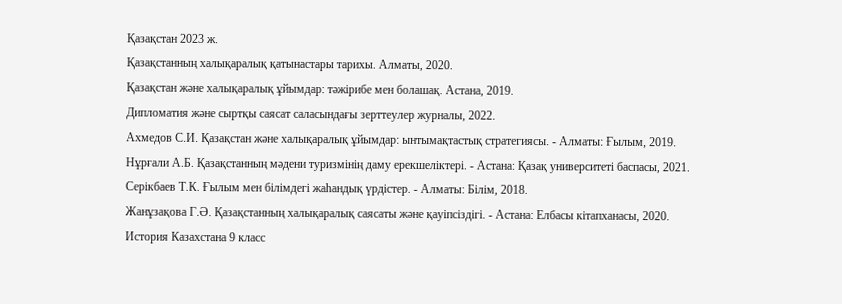Қазақстан 2023 ж.
Қазақстанның халықаралық қатынастары тарихы. Алматы, 2020.
Қазақстан және халықаралық ұйымдар: тәжірибе мен болашақ. Астана, 2019.
Дипломатия және сыртқы саясат саласындағы зерттеулер журналы, 2022.
Ахмедов С.И. Қазақстан және халықаралық ұйымдар: ынтымақтастық стратегиясы. - Алматы: Ғылым, 2019.
Нұрғали А.Б. Қазақстанның мәдени туризмінің даму ерекшеліктері. - Астана: Қазақ университеті баспасы, 2021.
Серікбаев Т.К. Ғылым мен білімдегі жаһандық үрдістер. - Алматы: Білім, 2018.
Жанұзақова Г.Ә. Қазақстанның халықаралық саясаты және қауіпсіздігі. - Астана: Елбасы кітапханасы, 2020.
История Казахстана 9 класс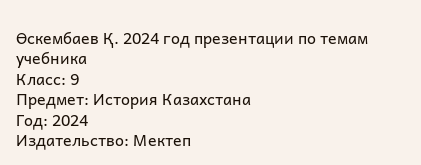Өскембаев Қ. 2024 год презентации по темам учебника
Класс: 9
Предмет: История Казахстана
Год: 2024
Издательство: Мектеп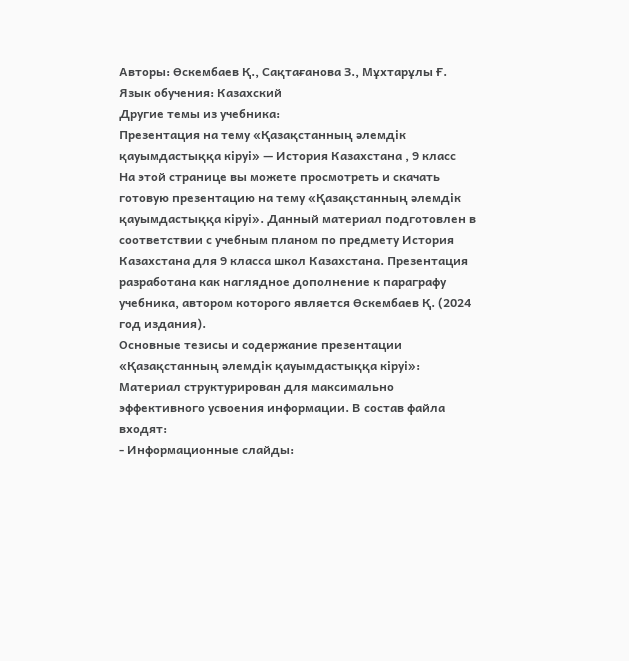Авторы: Өскембаев Қ., Сақтағанова З., Мұхтарұлы Ғ.
Язык обучения: Казахский
Другие темы из учебника:
Презентация на тему «Қазақстанның әлемдік қауымдастыққа кіруі» — История Казахстана , 9 класс
На этой странице вы можете просмотреть и скачать готовую презентацию на тему «Қазақстанның әлемдік қауымдастыққа кіруі». Данный материал подготовлен в соответствии с учебным планом по предмету История Казахстана для 9 класса школ Казахстана. Презентация разработана как наглядное дополнение к параграфу учебника, автором которого является Өскембаев Қ. (2024 год издания).
Основные тезисы и содержание презентации «Қазақстанның әлемдік қауымдастыққа кіруі»:
Материал структурирован для максимально эффективного усвоения информации. В состав файла входят:
- Информационные слайды: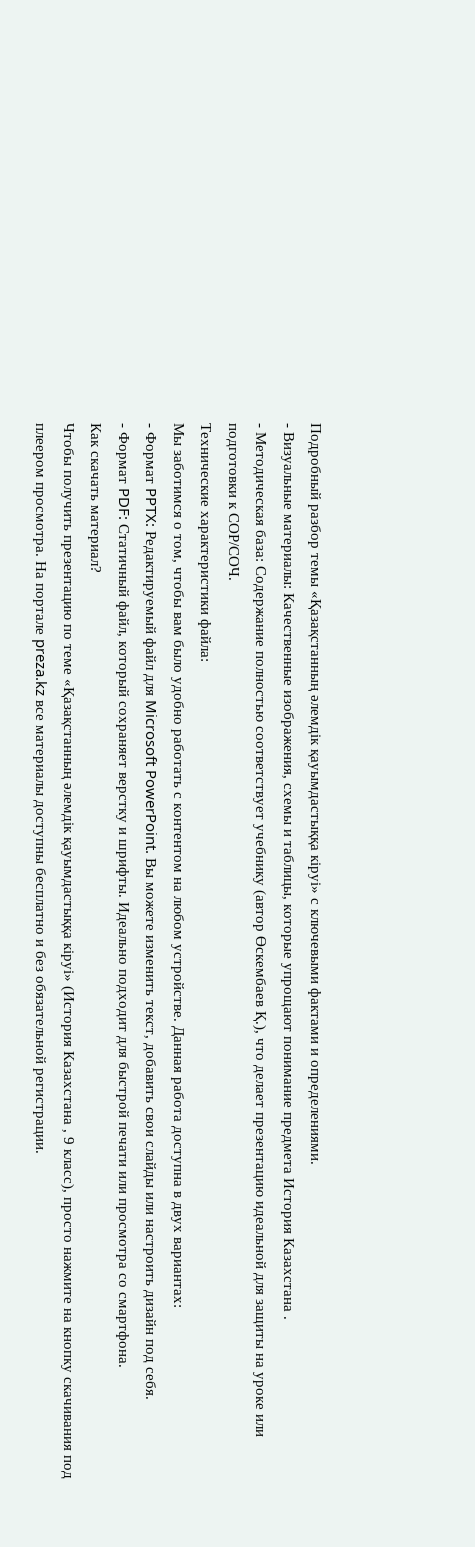Подробный разбор темы «Қазақстанның әлемдік қауымдастыққа кіруі» с ключевыми фактами и определениями.
- Визуальные материалы: Качественные изображения, схемы и таблицы, которые упрощают понимание предмета История Казахстана .
- Методическая база: Содержание полностью соответствует учебнику (автор Өскембаев Қ.), что делает презентацию идеальной для защиты на уроке или подготовки к СОР/СОЧ.
Технические характеристики файла:
Мы заботимся о том, чтобы вам было удобно работать с контентом на любом устройстве. Данная работа доступна в двух вариантах:
- Формат PPTX: Редактируемый файл для Microsoft PowerPoint. Вы можете изменить текст, добавить свои слайды или настроить дизайн под себя.
- Формат PDF: Статичный файл, который сохраняет верстку и шрифты. Идеально подходит для быстрой печати или просмотра со смартфона.
Как скачать материал?
Чтобы получить презентацию по теме «Қазақстанның әлемдік қауымдастыққа кіруі» (История Казахстана , 9 класс), просто нажмите на кнопку скачивания под плеером просмотра. На портале preza.kz все материалы доступны бесплатно и без обязательной регистрации.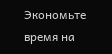Экономьте время на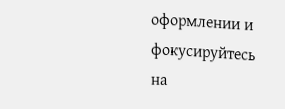оформлении и фокусируйтесь на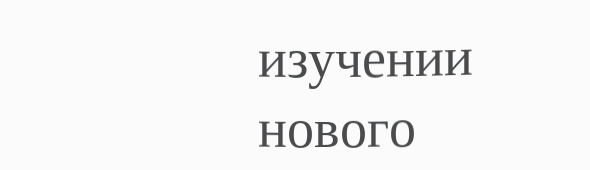изучении нового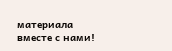материала вместе с нами!